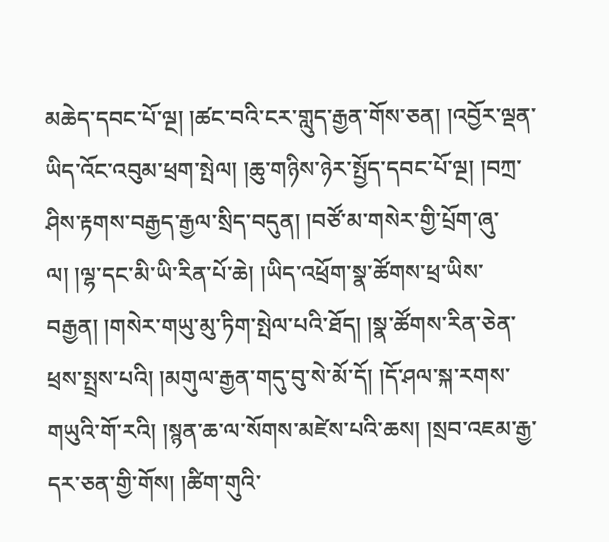མཆེད་དབང་པོ་ལྔ། །ཚང་བའི་ངར་གླུད་རྒྱན་གོས་ཅན། །འབྱོར་ལྡན་ཡིད་འོང་འབུམ་ཕྲག་སྤེལ། །ཆུ་གཉིས་ཉེར་སྤྱོད་དབང་པོ་ལྔ། །བཀྲ་ཤིས་རྟགས་བརྒྱད་རྒྱལ་སྲིད་བདུན། །བཙོ་མ་གསེར་གྱི་པྲོག་ཞུ་ལ། །ལྷ་དང་མི་ཡི་རིན་པོ་ཆེ། །ཡིད་འཕྲོག་སྣ་ཚོགས་ཕྲ་ཡིས་བརྒྱན། །གསེར་གཡུ་མུ་ཏིག་སྤེལ་པའི་ཐོད། །སྣ་ཚོགས་རིན་ཅེན་ཕྲས་སྤྲས་པའི། །མགུལ་རྒྱན་གདུ་བུ་སེ་མོ་དོ། །དོ་ཤལ་སྐ་རགས་གཡུའི་གོ་རའི། །སྙན་ཆ་ལ་སོགས་མཛེས་པའི་ཆས། །སྲབ་འཇམ་རྒྱ་དར་ཅན་གྱི་གོས། །ཚིག་གུའི་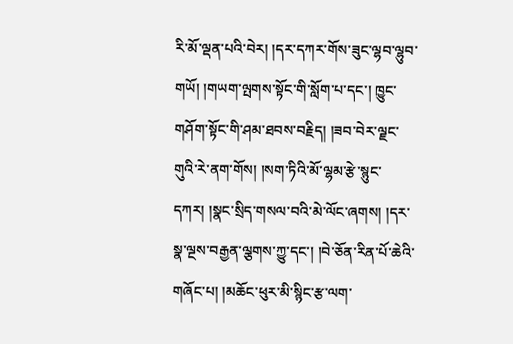རི་མོ་ལྡན་པའི་བེར། །དར་དཀར་གོས་ཟུང་ལྷབ་ལྷུབ་གཡོ། །གཡག་ལྤགས་སྟོང་གི་སློག་པ་དང་། ཁྱུང་གཤོག་སྟོང་གི་ཤམ་ཐབས་བརྗིད། །ཟབ་བེར་ལྗང་གུའི་རེ་ནག་གོས། །སག་ཏིའི་མོ་ལྷམ་རྩེ་སྙུང་དཀར། །སྣང་སྲིད་གསལ་བའི་མེ་ལོང་ཞགས། །དར་སྣ་ལྔས་བརྒྱན་ལྕགས་ཀྱུ་དང་། །བེ་ཅོན་རིན་པོ་ཆེའི་གཞོང་པ། །མཆོང་ཕུར་མི་སྙིང་རྩ་ལག་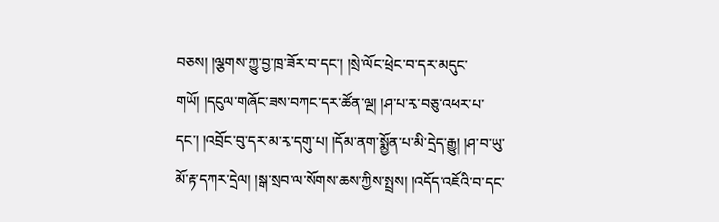བཅས། །ལྕགས་ཀྱུ་བྱ་ཁྲ་ཟོར་བ་དང་། །སྲེ་ལོང་ཕྲེང་བ་དར་མདུང་གཡོ། །དངུལ་གཞོང་ཟས་བཀང་དར་ཚོན་ལྔ། །ཤ་པ་རྭ་བཅུ་འཕར་པ་དང་། །འབྲོང་བུ་དར་མ་རྭ་དགུ་པ། །དོམ་ནག་སྨྱོན་པ་མི་དྲེད་རྒྱུ། །ཤ་བ་ཡུ་མོ་རྟ་དཀར་དྲེལ། །སྒ་སྲབ་ལ་སོགས་ཆས་ཀྱིས་སྤྲས། །འདོད་འཇོའི་བ་དང་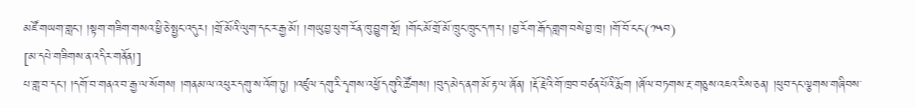མཛོ་གཡག་གླང་། །སྟག་གཟིག་གསའ་ཕྱི་ཅེ་སྤྱང་འདུར། །གྲོ་མོའི་ལུག་དང་ར་རྒྱ་མོ། །གཡུ་བྱ་ཕུག་རོན་ཁུ་བྱུག་སྔོ། །གོང་མོ་གྲོ་མོ་ཁྲུང་ཁྲུང་དཀར། །བྱ་རོག་རྒོད་གླག་བསེ་བྱ་ཁྲ། །གོ་བོ་ངང་(༡༥བ)
[མ་དཔེ་གཟིགས་ན་འདིར་གནོན།]
པ་གླ་བ་དང་། །དགོ་བ་གནའ་བ་རྒྱ་ལ་སོགས། །གནམ་ལ་འཕུར་དགུ་ས་འོག་ཏུ། །འཛུལ་དགུ་རི་དྭགས་འཕྱོ་དགུའི་ཚོགས། །བུད་མེད་ནག་མོ་རྟ་ལ་ཞོན། །རྡོ་རྗེའི་གོ་ཁྲབ་བཙན་པོའི་རྨོག །ཞོལ་བཏགས་རྔ་གཅུས་འཇའ་རིས་ཅན། །ཕུབ་དང་ལྕགས་གཞིབས་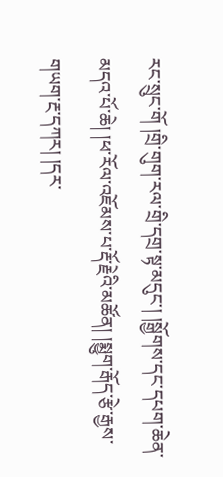རང་སྲུང་གོ །གྲི་གུག་རལ་གྲི་དགྲ་སྟ་མདུང་། །སྒྱོགས་དང་དཔག་ཆེན་མདའ་པོ་ཆེ། །ཕ་རོལ་འཇོམས་པ་རྡོ་རྗེའི་མཚོན། །སྨྱུག་རྒོད་རྩེ་རྒྱས་གཡག་རྔ་དཀར། །དར་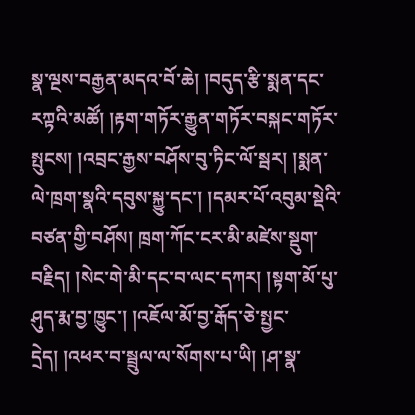སྣ་ལྔས་བརྒྱན་མདའ་བོ་ཆེ། །བདུད་རྩི་སྨན་དང་རཀྟའི་མཚོ། །རྟག་གཏོར་རྒྱུན་གཏོར་བསྐང་གཏོར་སྤུངས། །འབྲང་རྒྱས་བཤོས་བུ་ཏིང་ལོ་སྦར། །སྨན་ལེ་ཁྲག་སྣའི་དབུས་སྐྱུ་དང་། །དམར་པོ་འབུམ་སྡེའི་བཙན་གྱི་བཤོས། ཁྲག་ཀོང་ངར་མི་མཛེས་སྡུག་བརྗིད། །སེང་གེ་མི་དང་བ་ལང་དཀར། །སྟག་མོ་པུ་ཤུད་རྨ་བྱ་ཁྱུང་། །འཇོལ་མོ་བྱ་རྒོད་ཅེ་སྤྱང་དྲེད། །འཕར་བ་སྦྲུལ་ལ་སོགས་པ་ཡི། །ཤ་སྣ་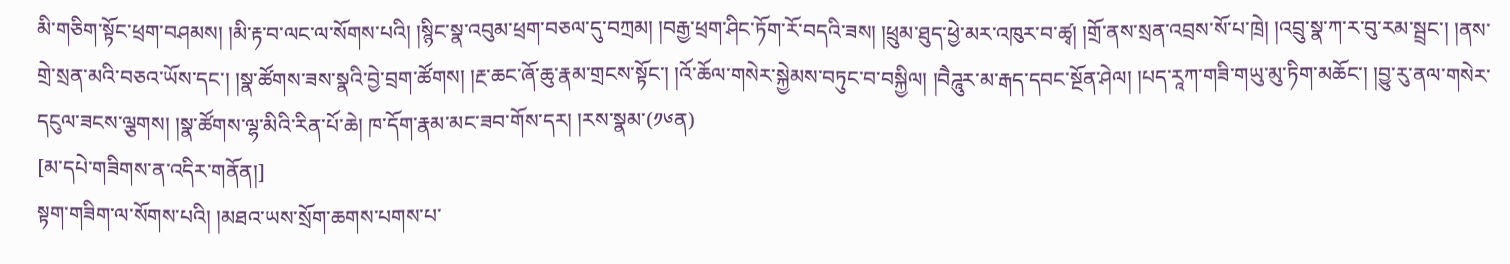མི་གཅིག་སྟོང་ཕྲག་བཤམས། །མི་རྟ་བ་ལང་ལ་སོགས་པའི། །སྙིང་སྣ་འབུམ་ཕྲག་བཅལ་དུ་བཀྲམ། །བརྒྱ་ཕྲག་ཤིང་ཏོག་རོ་བདའི་ཟས། །ཕྲུམ་ཐུད་ཕྱེ་མར་འཁུར་བ་ཚྭ། །གྲོ་ནས་སྲན་འབྲས་སོ་པ་ཁྲེ། །འབྲུ་སྣ་ཀ་ར་བུ་རམ་སྦྲང་། །ནས་གྲེ་སྲན་མའི་བཅའ་ཡོས་དང་། །སྣ་ཚོགས་ཟས་སྣའི་བྱེ་བྲག་ཚོགས། །རྔ་ཆང་ཞོ་ཆུ་རྣམ་གྲངས་སྟོང་། །འོ་ཆོལ་གསེར་སྐྱེམས་བཏུང་བ་བསྐྱིལ། །བཻཌཱུར་མ་རྒད་དབང་སྔོན་ཤེལ། །པད་རཱཀ་གཟི་གཡུ་མུ་ཏིག་མཆོང་། །བྱུ་རུ་ནལ་གསེར་དངུལ་ཟངས་ལྕགས། །སྣ་ཚོགས་ལྷ་མིའི་རིན་པོ་ཆེ། ཁ་དོག་རྣམ་མང་ཟབ་གོས་དར། །རས་སྣམ་(༡༦ན)
[མ་དཔེ་གཟིགས་ན་འདིར་གནོན།]
སྟག་གཟིག་ལ་སོགས་པའི། །མཐའ་ཡས་སྲོག་ཆགས་པགས་པ་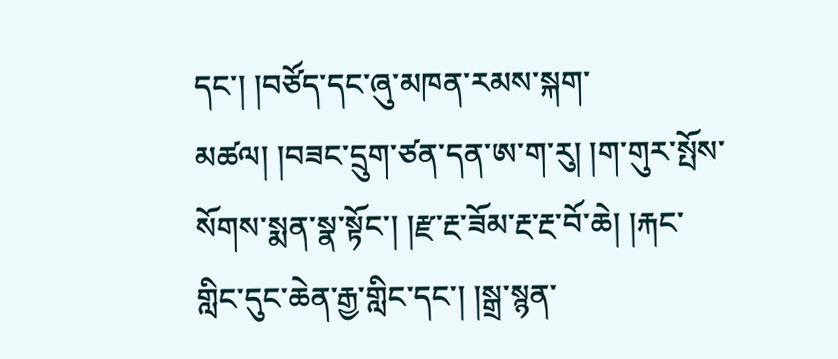དང་། །བཙོད་དང་ཞུ་མཁན་རམས་སྐག་མཚལ། །བཟང་དྲུག་ཙན་དན་ཨ་ག་རུ། །ག་གུར་སྤོས་སོགས་སྨན་སྣ་སྟོང་། །རྫ་རྔ་ཟོམ་རྔ་རྔ་བོ་ཆེ། །རྐང་གླིང་དུང་ཆེན་རྒྱ་གླིང་དང་། །སྒྲ་སྙན་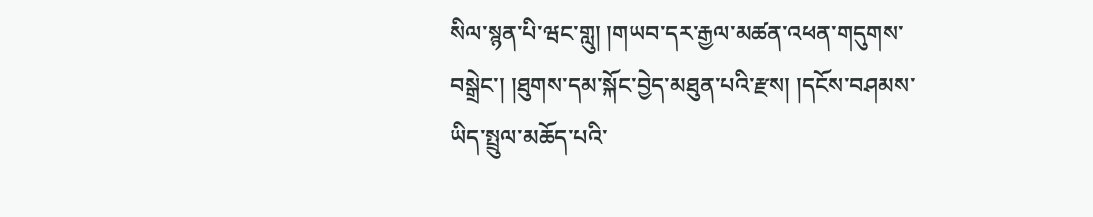སིལ་སྙན་པི་ཝང་གླུ། །གཡབ་དར་རྒྱལ་མཚན་འཕན་གདུགས་བསྒྲེང་། །ཐུགས་དམ་སྐོང་བྱེད་མཐུན་པའི་རྫས། །དངོས་བཤམས་ཡིད་སྤྲུལ་མཆོད་པའི་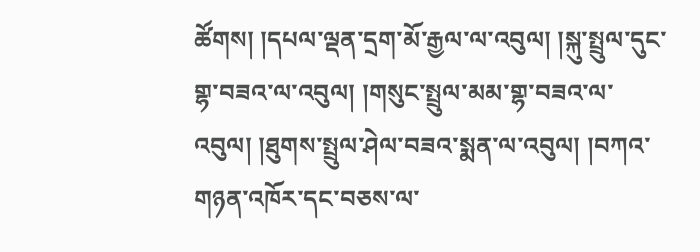ཚོགས། །དཔལ་ལྡན་དྲག་མོ་རྒྱལ་ལ་འབུལ། །སྐུ་སྤྲུལ་དུང་གྷ་བཟའ་ལ་འབུལ། །གསུང་སྤྲུལ་མམ་གྷ་བཟའ་ལ་འབུལ། །ཐུགས་སྤྲུལ་ཤེལ་བཟའ་སྨན་ལ་འབུལ། །བཀའ་གཉན་འཁོར་དང་བཅས་ལ་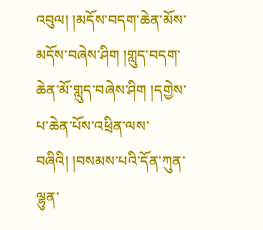འབུལ། །མདོས་བདག་ཆེན་མོས་མདོས་བཞེས་ཤིག །གླུད་བདག་ཆེན་མོ་གླུད་བཞེས་ཤིག །དགྱེས་པ་ཆེན་པོས་འཕྲིན་ལས་བཞིའི། །བསམས་པའི་དོན་ཀུན་ལྷུན་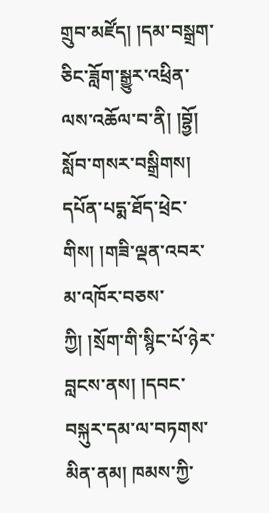གྲུབ་མཛོད། །དམ་བསྒྲག་ཅིང་ཟློག་སྒྱུར་འཕྲིན་ལས་འཆོལ་བ་ནི། །བྷྱོ། སློབ་གསར་བསྒྲིགས། དཔོན་པདྨ་ཐོད་ཕྲེང་གིས། །གཟི་ལྡན་འབར་མ་འཁོར་བཅས་ཀྱི། །སྲོག་གི་སྙིང་པོ་ཉེར་བླངས་ནས། །དབང་བསྐུར་དམ་ལ་བཏགས་མིན་ནམ། ཁམས་ཀྱི་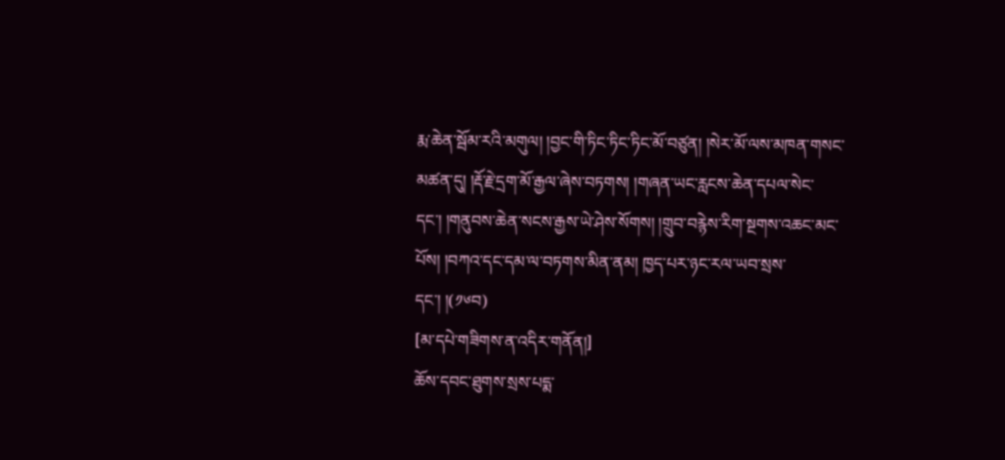རྨ་ཆེན་སྦོམ་རའི་མགུལ། །བྱང་གི་ཏིང་ཏིང་ཏིང་མོ་བཙུན། །སེར་མོ་ལས་མཁན་གསང་མཚན་དུ། །རྡོ་རྗེ་དྲག་མོ་རྒྱལ་ཞེས་བཏགས། །གཞན་ཡང་རླངས་ཆེན་དཔལ་སེང་དང་། །གནུབས་ཆེན་སངས་རྒྱས་ཡེ་ཤེས་སོགས། །གྲུབ་བརྙེས་རིག་སྔགས་འཆང་མང་པོས། །བཀའ་དང་དམ་ལ་བཏགས་མིན་ནམ། ཁྱད་པར་ཉང་རལ་ཡབ་སྲས་དང་། །(༡༦བ)
[མ་དཔེ་གཟིགས་ན་འདིར་གནོན།]
ཆོས་དབང་ཐུགས་སྲས་པདྨ་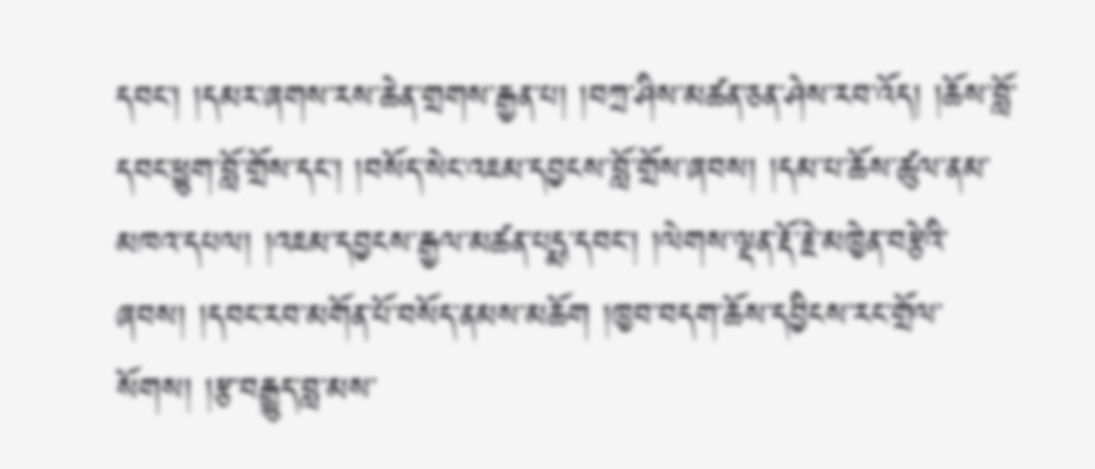དབང་། །དམར་ཞགས་རས་ཆེན་གྲགས་རྒྱན་པ། །བཀྲ་ཤིས་མཚན་ཅན་ཤེས་རབ་འོད། །ཆོས་བློ་དབང་ཕྱུག་བློ་གྲོས་དང་། །བསོད་སེང་འཇམ་དབྱངས་བློ་གྲོས་ཞབས། །དམ་པ་ཆོས་ཚུལ་ནམ་མཁའ་དཔལ། །འཇམ་དབྱངས་རྒྱལ་མཚན་པདྨ་དབང་། །ལེགས་ལྡན་རྡོ་རྗེ་མཁྱེན་བརྩེའི་ཞབས། །དབང་རབ་མགོན་པོ་བསོད་ནམས་མཆོག །ཁྱབ་བདག་ཆོས་དབྱིངས་རང་གྲོལ་སོགས། །རྩ་བརྒྱུད་བླ་མས་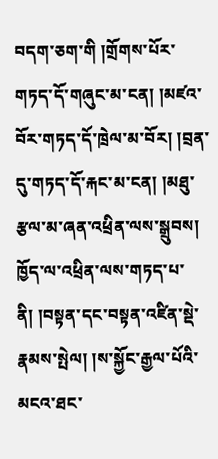བདག་ཅག་གི །གྲོགས་པོར་གཏད་དོ་གཞུང་མ་ངན། །མཛའ་བོར་གཏད་དོ་ཁྲེལ་མ་བོར། །བྲན་དུ་གཏད་དོ་རྐང་མ་ངན། །མཐུ་རྩལ་མ་ཞན་འཕྲིན་ལས་སྒྲུབས། ཁྱོད་ལ་འཕྲིན་ལས་གཏད་པ་ནི། །བསྟན་དང་བསྟན་འཛིན་སྡེ་རྣམས་སྤེལ། །ས་སྐྱོང་རྒྱལ་པོའི་མངའ་ཐང་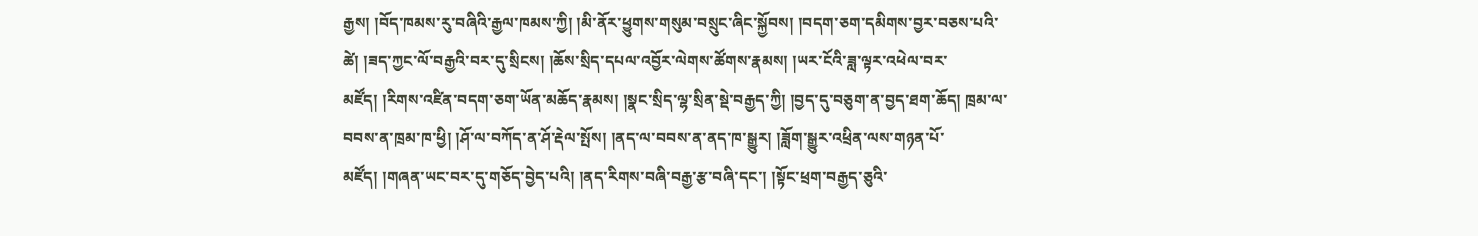རྒྱས། །བོད་ཁམས་རུ་བཞིའི་རྒྱལ་ཁམས་ཀྱི། །མི་ནོར་ཕྱུགས་གསུམ་བསྲུང་ཞིང་སྐྱོབས། །བདག་ཅག་དམིགས་བྱར་བཅས་པའི་ཚེ། །ཟད་ཀྱང་ལོ་བརྒྱའི་བར་དུ་སྲིངས། །ཆོས་སྲིད་དཔལ་འབྱོར་ལེགས་ཚོགས་རྣམས། །ཡར་ངོའི་ཟླ་ལྟར་འཕེལ་བར་མཛོད། །རིགས་འཛིན་བདག་ཅག་ཡོན་མཆོད་རྣམས། །སྣང་སྲིད་ལྷ་སྲིན་སྡེ་བརྒྱད་ཀྱི། །བྱད་དུ་བཅུག་ན་བྱད་ཐག་ཆོད། ཁྲམ་ལ་བབས་ན་ཁྲམ་ཁ་ཕྱི། །ཤོ་ལ་བཀོད་ན་ཤོ་རྡེལ་སྤོས། །ནད་ལ་བབས་ན་ནད་ཁ་སྒྱུར། །ཟློག་སྒྱུར་འཕྲིན་ལས་གཉན་པོ་མཛོད། །གཞན་ཡང་བར་དུ་གཅོད་བྱེད་པའི། །ནད་རིགས་བཞི་བརྒྱ་རྩ་བཞི་དང་། །སྟོང་ཕྲག་བརྒྱད་ཅུའི་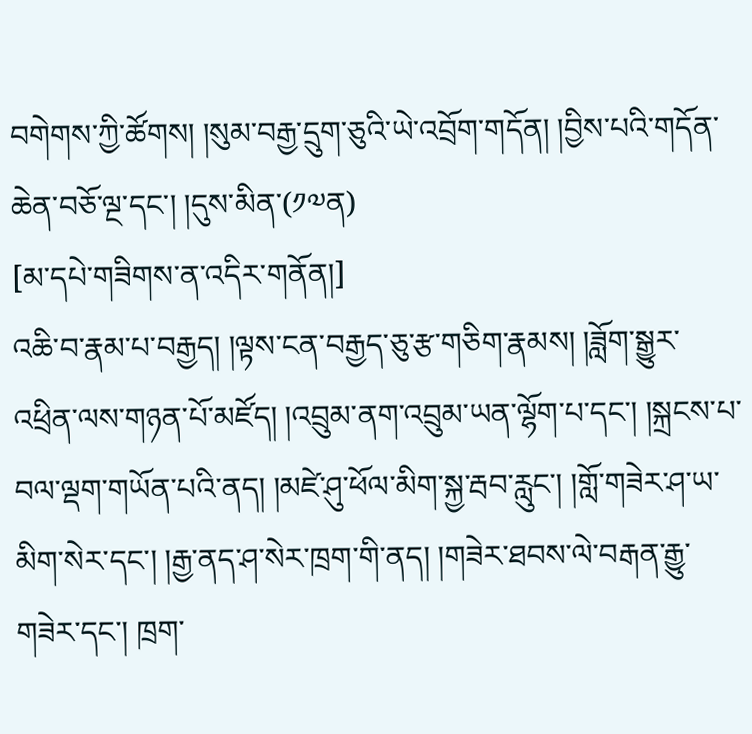བགེགས་ཀྱི་ཚོགས། །སུམ་བརྒྱ་དྲུག་ཅུའི་ཡེ་འབྲོག་གདོན། །བྱིས་པའི་གདོན་ཆེན་བཅོ་ལྔ་དང་། །དུས་མིན་(༡༧ན)
[མ་དཔེ་གཟིགས་ན་འདིར་གནོན།]
འཆི་བ་རྣམ་པ་བརྒྱད། །ལྟས་ངན་བརྒྱད་ཅུ་རྩ་གཅིག་རྣམས། །ཟློག་སྒྱུར་འཕྲིན་ལས་གཉན་པོ་མཛོད། །འབྲུམ་ནག་འབྲུམ་ཡན་ལྷོག་པ་དང་། །སྐྲངས་པ་བལ་ལྡག་གཡོན་པའི་ནད། །མཛེ་ཤུ་ཕོལ་མིག་སྐྱ་རྦབ་རླུང་། །གློ་གཟེར་ཤ་ཡ་མིག་སེར་དང་། །རྒྱ་ནད་ཤ་སེར་ཁྲག་གི་ནད། །གཟེར་ཐབས་ལེ་བརྒན་རྒྱུ་གཟེར་དང་། ཁྲག་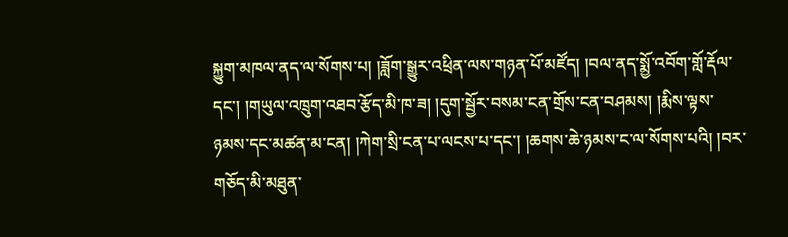སྐྱུག་མཁལ་ནད་ལ་སོགས་པ། །ཟློག་སྒྱུར་འཕྲིན་ལས་གཉན་པོ་མཛོད། །བལ་ནད་སྨྱོ་འབོག་གློ་རྡོལ་དང་། །གཡུལ་འཁྲུག་འཐབ་རྩོད་མི་ཁ་ཟ། །དུག་སྦྱོར་བསམ་ངན་གྲོས་ངན་བཤམས། །རྨིས་ལྟས་ཉམས་དང་མཚན་མ་ངན། །ཀེག་སྲི་ངན་པ་ལངས་པ་དང་། །ཆགས་ཆེ་ཉམས་ང་ལ་སོགས་པའི། །བར་གཅོད་མི་མཐུན་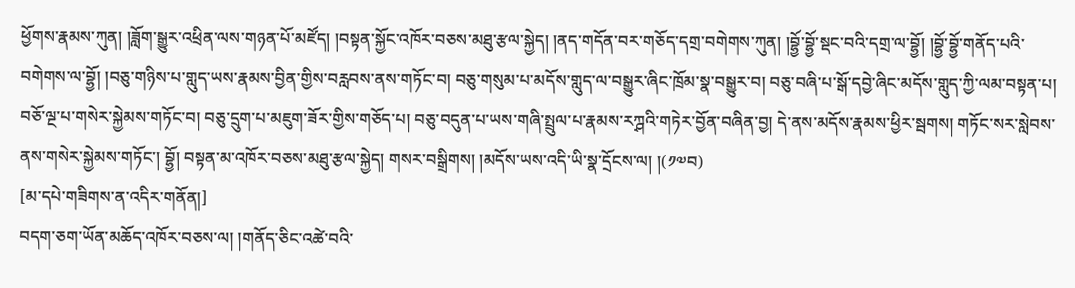ཕྱོགས་རྣམས་ཀུན། །ཟློག་སྒྱུར་འཕྲིན་ལས་གཉན་པོ་མཛོད། །བསྟན་སྐྱོང་འཁོར་བཅས་མཐུ་རྩལ་སྐྱེད། །ནད་གདོན་བར་གཅོད་དགྲ་བགེགས་ཀུན། །བྷྱོ་བྷྱོ་སྡང་བའི་དགྲ་ལ་བྷྱོ། །བྷྱོ་བྷྱོ་གནོད་པའི་བགེགས་ལ་བྷྱོ། །བཅུ་གཉིས་པ་གླུད་ཡས་རྣམས་བྱིན་གྱིས་བརླབས་ནས་གཏོང་བ། བཅུ་གསུམ་པ་མདོས་གླུད་ལ་བསྒྱུར་ཞིང་ཁྲོམ་སྣ་བསྒྱུར་བ། བཅུ་བཞི་པ་སྒོ་དབྱེ་ཞིང་མདོས་གླུད་ཀྱི་ལམ་བསྟན་པ། བཅོ་ལྔ་པ་གསེར་སྐྱེམས་གཏོང་བ། བཅུ་དྲུག་པ་མཇུག་ཟོར་གྱིས་གཅོད་པ། བཅུ་བདུན་པ་ཡས་གཞི་སྤྲུལ་པ་རྣམས་རཀྴའི་གཏེར་བྱོན་བཞིན་བྱ། དེ་ནས་མདོས་རྣམས་ཕྱིར་སྦགས། གཏོང་སར་སླེབས་ནས་གསེར་སྐྱེམས་གཏོང་། བྷྱོ། བསྟན་མ་འཁོར་བཅས་མཐུ་རྩལ་སྐྱེད། གསར་བསྒྲིགས། །མདོས་ཡས་འདི་ཡི་སྣ་དྲོངས་ལ། །(༡༧བ)
[མ་དཔེ་གཟིགས་ན་འདིར་གནོན།]
བདག་ཅག་ཡོན་མཆོད་འཁོར་བཅས་ལ། །གནོད་ཅིང་འཚེ་བའི་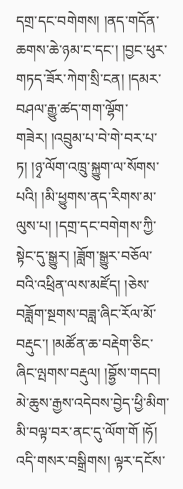དགྲ་དང་བགེགས། །ནད་གདོན་ཆགས་ཆེ་ཉམ་ང་དང་། །བྱང་ཕུར་གཏད་ཟོར་ཀེག་སྲི་ངན། །དམར་བཤལ་རྒྱུ་ཚད་གག་ལྷོག་གཟེར། །འབྲུམ་པ་བེ་གེ་བར་པ་ཏ། །ཉྭ་ལོག་འཁྲུ་སྐྱུག་ལ་སོགས་པའི། །མི་ཕྱུགས་ནད་རིགས་མ་ལུས་པ། །དགྲ་དང་བགེགས་ཀྱི་སྟེང་དུ་སྒྱུར། །ཟློག་སྒྱུར་བཅོལ་བའི་འཕྲིན་ལས་མཛོད། །ཅེས་བཟློག་སྔགས་བཟླ་ཞིང་རོལ་མོ་བརྡུང་། །མཚོན་ཆ་བརྡེག་ཅིང་ཞིང་ལྤགས་བརྡུལ། །བྷྱོས་གདབ། མེ་ཆུས་རྒྱས་འདེབས་བྱེད་ཕྱི་མིག་མི་བལྟ་བར་ནང་དུ་ལོག་གོ །ཧོ། འདི་གསར་བསྒྲིགས། ལྟར་དངོས་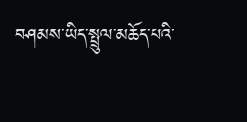བཤམས་ཡིད་སྤྲུལ་མཆོད་པའི་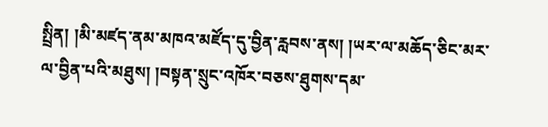སྤྲིན། །མི་མཛད་ནམ་མཁའ་མཛོད་དུ་བྱིན་རླབས་ནས། །ཡར་ལ་མཆོད་ཅིང་མར་ལ་བྱིན་པའི་མཐུས། །བསྟན་སྲུང་འཁོར་བཅས་ཐུགས་དམ་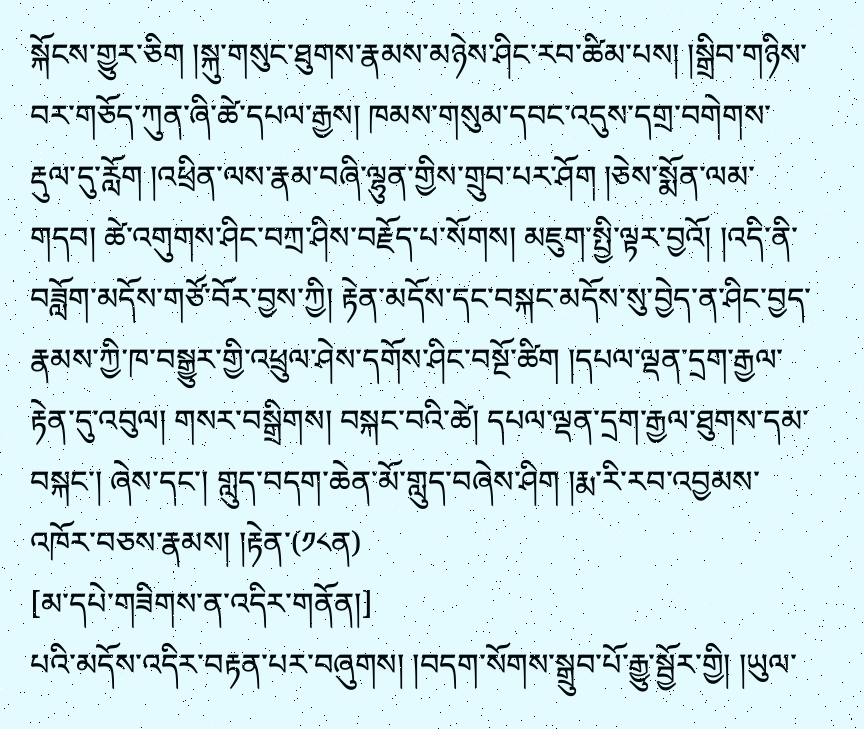སྐོངས་གྱུར་ཅིག །སྐུ་གསུང་ཐུགས་རྣམས་མཉེས་ཤིང་རབ་ཚིམ་པས། །སྒྲིབ་གཉིས་བར་གཅོད་ཀུན་ཞི་ཚེ་དཔལ་རྒྱས། ཁམས་གསུམ་དབང་འདུས་དགྲ་བགེགས་རྡུལ་དུ་རློག །འཕྲིན་ལས་རྣམ་བཞི་ལྷུན་གྱིས་གྲུབ་པར་ཤོག །ཅེས་སྨོན་ལམ་གདབ། ཚེ་འགུགས་ཤིང་བཀྲ་ཤིས་བརྗོད་པ་སོགས། མཇུག་སྤྱི་ལྟར་བྱའོ། །འདི་ནི་བཟློག་མདོས་གཙོ་བོར་བྱས་ཀྱི། རྟེན་མདོས་དང་བསྐང་མདོས་སུ་བྱེད་ན་ཤིང་བྱད་རྣམས་ཀྱི་ཁ་བསྒྱུར་གྱི་འཕྲུལ་ཤེས་དགོས་ཤིང་བསྔོ་ཚིག །དཔལ་ལྡན་དྲག་རྒྱལ་རྟེན་དུ་འབུལ། གསར་བསྒྲིགས། བསྐང་བའི་ཚེ། དཔལ་ལྡན་དྲག་རྒྱལ་ཐུགས་དམ་བསྐང་། ཞེས་དང་། གླུད་བདག་ཆེན་མོ་གླུད་བཞེས་ཤིག །རྨ་རི་རབ་འབྱམས་འཁོར་བཅས་རྣམས། །རྟེན་(༡༨ན)
[མ་དཔེ་གཟིགས་ན་འདིར་གནོན།]
པའི་མདོས་འདིར་བརྟན་པར་བཞུགས། །བདག་སོགས་སྒྲུབ་པོ་རྒྱུ་སྦྱོར་གྱི། །ཡུལ་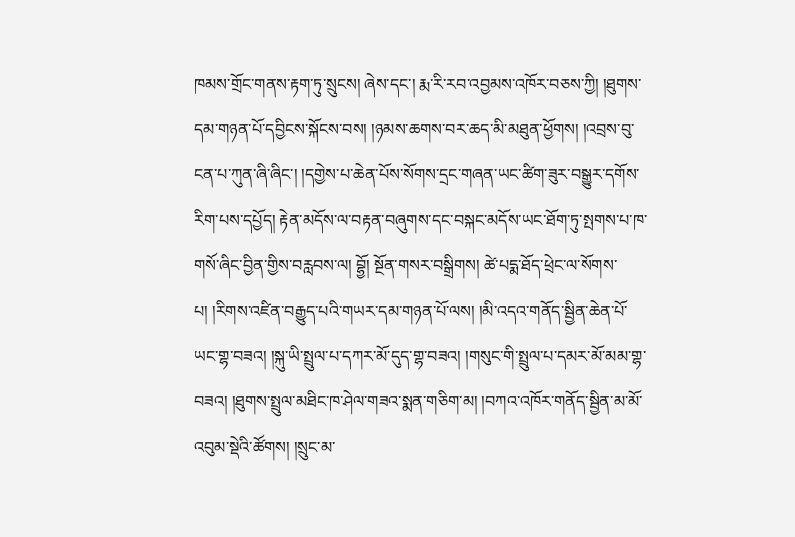ཁམས་གྲོང་གནས་རྟག་ཏུ་སྲུངས། ཞེས་དང་། རྨ་རི་རབ་འབྱམས་འཁོར་བཅས་ཀྱི། །ཐུགས་དམ་གཉན་པོ་དབྱིངས་སྐོངས་བས། །ཉམས་ཆགས་བར་ཆད་མི་མཐུན་ཕྱོགས། །འབྲས་བུ་ངན་པ་ཀུན་ཞི་ཞིང་། །དགྱེས་པ་ཆེན་པོས་སོགས་དྲང་གཞན་ཡང་ཚིག་ཟུར་བསྒྱུར་དགོས་རིག་པས་དཔྱོད། རྟེན་མདོས་ལ་བརྟན་བཞུགས་དང་བསྐང་མདོས་ཡང་ཐོག་ཏུ་སྤགས་པ་ཁ་གསོ་ཞིང་བྱིན་གྱིས་བརླབས་ལ། བྷྱོ། སྔོན་གསར་བསྒྲིགས། ཚེ་པདྨ་ཐོད་ཕྲེང་ལ་སོགས་པ། །རིགས་འཛིན་བརྒྱུད་པའི་གཡར་དམ་གཉན་པོ་ལས། །མི་འདའ་གནོད་སྦྱིན་ཆེན་པོ་ཡང་གྷ་བཟའ། །སྐུ་ཡི་སྤྲུལ་པ་དཀར་མོ་དུད་གྷ་བཟའ། །གསུང་གི་སྤྲུལ་པ་དམར་མོ་མམ་གྷ་བཟའ། །ཐུགས་སྤྲུལ་མཐིང་ཁ་ཤེལ་གཟའ་སྨན་གཅིག་མ། །བཀའ་འཁོར་གནོད་སྦྱིན་མ་མོ་འབུམ་སྡེའི་ཚོགས། །སྲུང་མ་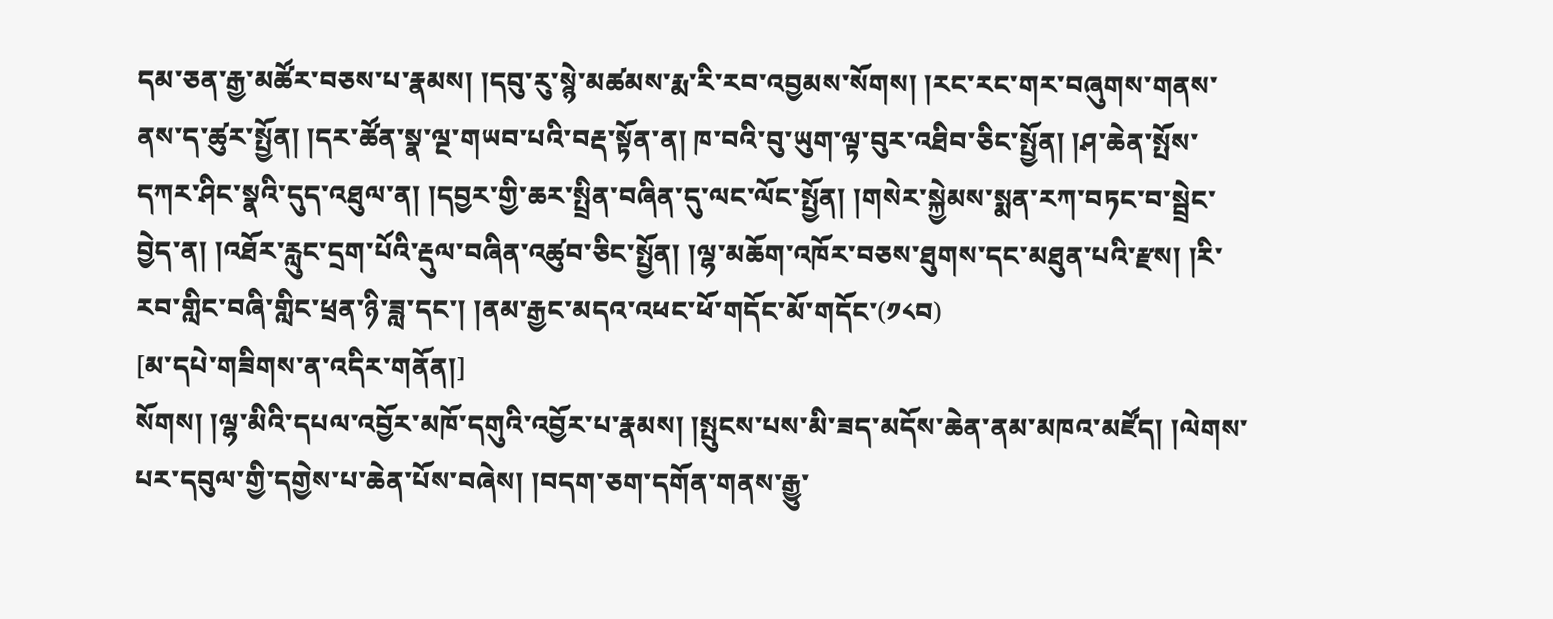དམ་ཅན་རྒྱ་མཚོར་བཅས་པ་རྣམས། །དབུ་རུ་སྙེ་མཚམས་རྨ་རི་རབ་འབྱམས་སོགས། །རང་རང་གར་བཞུགས་གནས་ནས་ད་ཚུར་སྤྱོན། །དར་ཚོན་སྣ་ལྔ་གཡབ་པའི་བརྡ་སྟོན་ན། ཁ་བའི་བུ་ཡུག་ལྟ་བུར་འཐིབ་ཅིང་སྤྱོན། །ཤ་ཆེན་སྤོས་དཀར་ཤིང་སྣའི་དུད་འཐུལ་ན། །དབྱར་གྱི་ཆར་སྤྲིན་བཞིན་དུ་ལང་ལོང་སྤྱོན། །གསེར་སྐྱེམས་སྨན་རཀ་བཏང་བ་སྦྲེང་བྱེད་ན། །འཐོར་རླུང་དྲག་པོའི་རྡུལ་བཞིན་འཚུབ་ཅིང་སྤྱོན། །ལྷ་མཆོག་འཁོར་བཅས་ཐུགས་དང་མཐུན་པའི་རྫས། །རི་རབ་གླིང་བཞི་གླིང་ཕྲན་ཉི་ཟླ་དང་། །ནམ་རྒྱང་མདའ་འཕང་ཕོ་གདོང་མོ་གདོང་(༡༨བ)
[མ་དཔེ་གཟིགས་ན་འདིར་གནོན།]
སོགས། །ལྷ་མིའི་དཔལ་འབྱོར་མཁོ་དགུའི་འབྱོར་པ་རྣམས། །སྤུངས་པས་མི་ཟད་མདོས་ཆེན་ནམ་མཁའ་མཛོད། །ལེགས་པར་དབུལ་གྱི་དགྱེས་པ་ཆེན་པོས་བཞེས། །བདག་ཅག་དགོན་གནས་རྒྱུ་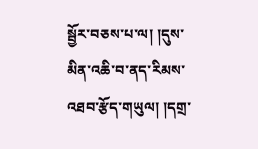སྦྱོར་བཅས་པ་ལ། །དུས་མིན་འཆི་བ་ནད་རིམས་འཐབ་རྩོད་གཡུལ། །དགྲ་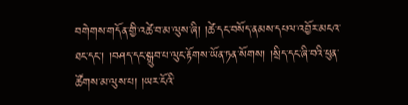བགེགས་གདོན་གྱི་འཚེ་བ་མ་ལུས་ཞི། །ཚེ་དང་བསོད་ནམས་དཔལ་འབྱོར་མངའ་ཐང་དང་། །བཤད་དང་སྒྲུབ་པ་ལུང་རྟོགས་ཡོན་ཏན་སོགས། །སྲིད་དང་ཞི་བའི་ཕུན་ཚོགས་མ་ལུས་པ། །ཡར་ངོའི་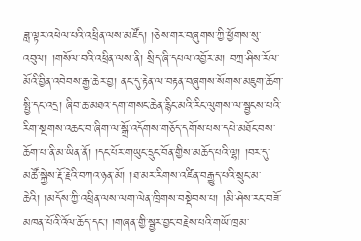ཟླ་ལྟར་འཕེལ་པའི་འཕྲིན་ལས་མཛོད། །ཅེས་གར་བཞུགས་ཀྱི་ཕྱོགས་སུ་འབུལ། །གསོལ་བའི་འཕྲིན་ལས་ནི། སྲིད་ཞི་དཔལ་འབྱོར་མ། བཀྲ་ཤིས་རོལ་མོའི་བྱིན་འབེབས་རྒྱ་ཆེར་བྱ། ནང་དུ་རྟེན་ལ་བརྟན་བཞུགས་སོགས་མཇུག་ཆོག་སྤྱི་དང་འདྲ། ཞིབ་ཆ་མཐའ་དག་གསང་ཆེན་རྙིང་མའི་རིང་ལུགས་ལ་སྦྱངས་པའི་རིག་སྔགས་འཆང་བ་ཞིག་ལ་སྒྲོ་འདོགས་གཅོད་དགོས་པས་དཔེ་མཐོང་བས་ཆོག་པ་ནི་མ་ཡིན་ནོ། །དང་པོར་གཡུང་དྲུང་བོན་གྱིས་མཆོད་པའི་ལྷ། །བར་དུ་མཚོ་སྐྱེས་རྡོ་རྗེའི་བཀའ་ཉན་མོ། །ཐ་མར་རིགས་འཛིན་བརྒྱུད་པའི་སྲུང་མ་ཆེའི། །མདོས་ཀྱི་འཕྲིན་ལས་ལག་ལེན་ཁྲིགས་བསྡེབས་པ། །མི་ཤེས་རང་བཟོ་མཁན་པོའི་འོལ་ཆོད་དང་། །གཞན་གྱི་སྦྱར་བྱང་བརྗེས་པའི་གཡོ་ཁྲམ་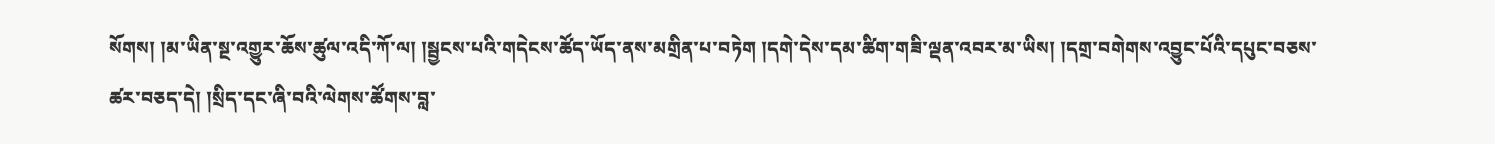སོགས། །མ་ཡིན་སྔ་འགྱུར་ཆོས་ཚུལ་འདི་ཀོ་ལ། །སྦྱངས་པའི་གདེངས་ཚོད་ཡོད་ནས་མགྲིན་པ་བཏེག །དགེ་དེས་དམ་ཚིག་གཟི་ལྡན་འབར་མ་ཡིས། །དགྲ་བགེགས་འབྱུང་པོའི་དཔུང་བཅས་ཚར་བཅད་དེ། །སྲིད་དང་ཞི་བའི་ལེགས་ཚོགས་བླ་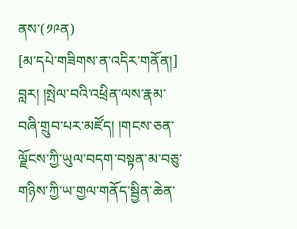ནས་(༡༩ན)
[མ་དཔེ་གཟིགས་ན་འདིར་གནོན།]
བླར། །སྤེལ་བའི་འཕྲིན་ལས་རྣམ་བཞི་གྲུབ་པར་མཛོད། །གངས་ཅན་ལྗོངས་ཀྱི་ཡུལ་བདག་བསྟན་མ་བཅུ་གཉིས་ཀྱི་ཡ་གྱལ་གནོད་སྦྱིན་ཆེན་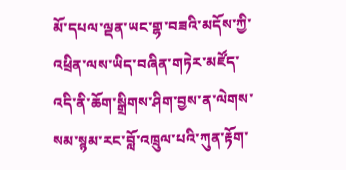མོ་དཔལ་ལྡན་ཡང་གྷ་བཟའི་མདོས་ཀྱི་འཕྲིན་ལས་ཡིད་བཞིན་གཏེར་མཛོད་འདི་ནི་ཆོག་སྒྲིགས་ཤིག་བྱས་ན་ལེགས་སམ་སྙམ་རང་བློ་འཁྲུལ་པའི་ཀུན་རྟོག་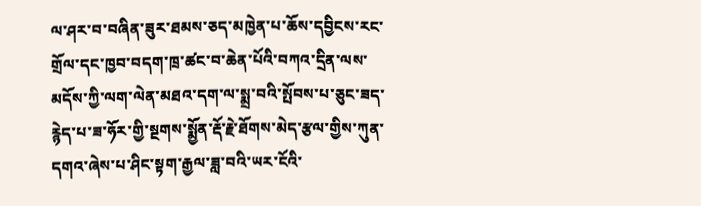ལ་ཤར་བ་བཞིན་ཟུར་ཐམས་ཅད་མཁྱེན་པ་ཆོས་དབྱིངས་རང་གྲོལ་དང་ཁྱབ་བདག་ཁྲ་ཚང་བ་ཆེན་པོའི་བཀའ་དྲིན་ལས་མདོས་ཀྱི་ལག་ལེན་མཐའ་དག་ལ་སྨྲ་བའི་སྤོབས་པ་ཅུང་ཟད་རྙེད་པ་ཟ་ཧོར་གྱི་སྔགས་སྨྱོན་རྡོ་རྗེ་ཐོགས་མེད་རྩལ་གྱིས་ཀུན་དགའ་ཞེས་པ་ཤིང་སྟག་རྒྱལ་ཟླ་བའི་ཡར་ངོའི་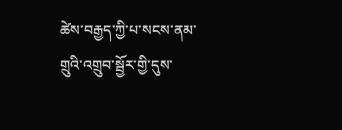ཚེས་བརྒྱད་ཀྱི་པ་སངས་ནམ་གྲུའི་འགྲུབ་སྦྱོར་གྱི་དུས་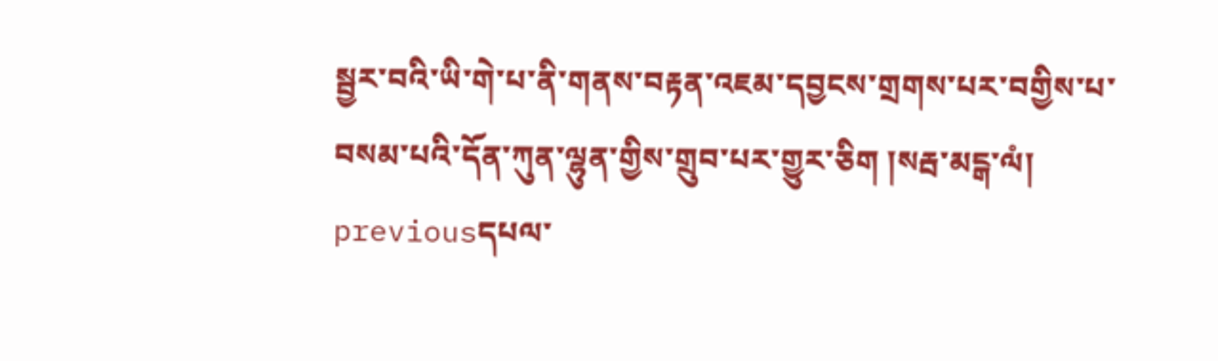སྦྱར་བའི་ཡི་གེ་པ་ནི་གནས་བརྟན་འཇམ་དབྱངས་གྲགས་པར་བགྱིས་པ་བསམ་པའི་དོན་ཀུན་ལྷུན་གྱིས་གྲུབ་པར་གྱུར་ཅིག །སརྦ་མངྒ་ལཾ།
previousདཔལ་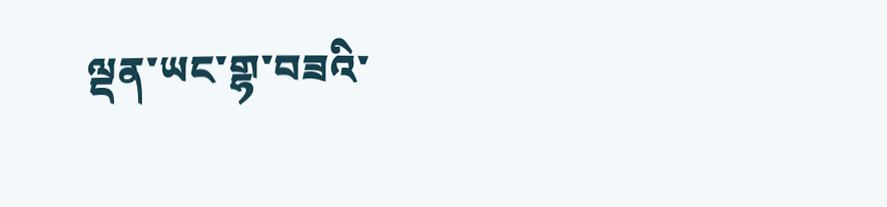ལྡན་ཡང་གྷ་བཟའི་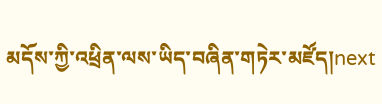མདོས་ཀྱི་འཕྲིན་ལས་ཡིད་བཞིན་གཏེར་མཛོད།next